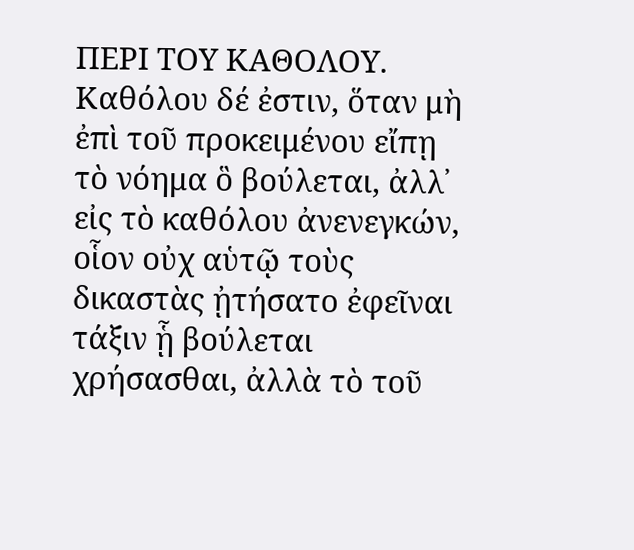ΠΕΡΙ ΤΟΥ ΚΑΘΟΛΟΥ. Καθόλου δέ ἐστιν, ὅταν μὴ ἐπὶ τοῦ προκειμένου εἴπῃ τὸ νόημα ὃ βούλεται, ἀλλ᾽ εἰς τὸ καθόλου ἀνενεγκών, οἷον οὐχ αὑτῷ τοὺς δικαστὰς ᾐτήσατο ἐφεῖναι τάξιν ᾗ βούλεται χρήσασθαι, ἀλλὰ τὸ τοῦ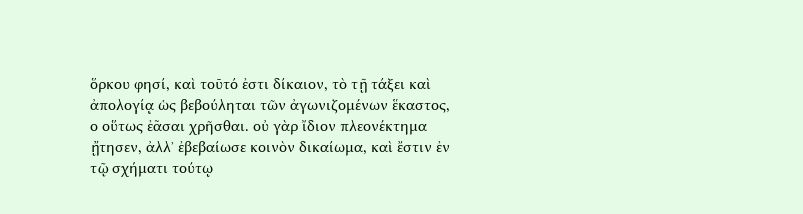ὅρκου φησί, καὶ τοῦτό ἐστι δίκαιον, τὸ τῇ τάξει καὶ ἀπολογίᾳ ὡς βεβούληται τῶν ἀγωνιζομένων ἕκαστος, ο οὕτως ἐᾶσαι χρῆσθαι. οὐ γὰρ ἴδιον πλεονέκτημα ᾔτησεν, ἀλλ᾽ ἐβεβαίωσε κοινὸν δικαίωμα, καὶ ἔστιν ἐν τῷ σχήματι τούτῳ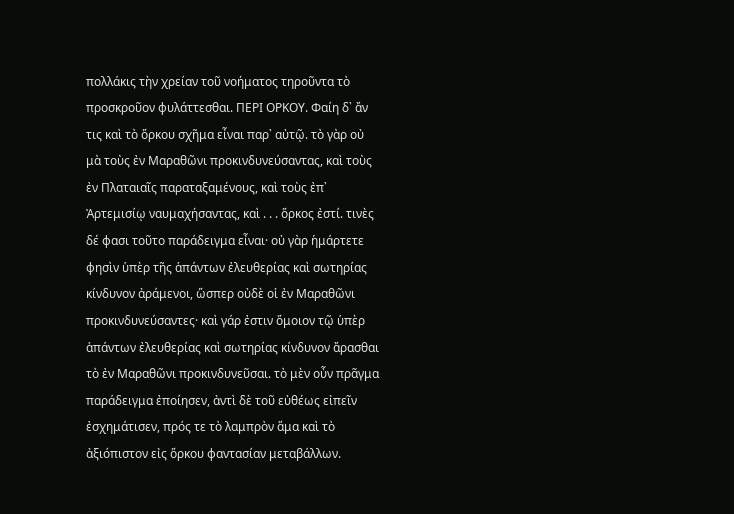πολλάκις τὴν χρείαν τοῦ νοήματος τηροῦντα τὸ προσκροῦον φυλάττεσθαι. ΠΕΡΙ ΟΡΚΟΥ. Φαίη δ᾽ ἄν τις καὶ τὸ ὅρκου σχῆμα εἶναι παρ᾽ αὐτῷ. τὸ γὰρ οὐ μὰ τοὺς ἐν Μαραθῶνι προκινδυνεύσαντας, καὶ τοὺς ἐν Πλαταιαῖς παραταξαμένους, καὶ τοὺς ἐπ᾽ Ἀρτεμισίῳ ναυμαχήσαντας, καὶ . . . ὅρκος ἐστί. τινὲς δέ φασι τοῦτο παράδειγμα εἶναι· οὐ γὰρ ἡμάρτετε φησὶν ὑπὲρ τῆς ἁπάντων ἐλευθερίας καὶ σωτηρίας κίνδυνον ἀράμενοι, ὥσπερ οὐδὲ οἱ ἐν Μαραθῶνι προκινδυνεύσαντες· καὶ γάρ ἐστιν ὅμοιον τῷ ὑπὲρ ἁπάντων ἐλευθερίας καὶ σωτηρίας κίνδυνον ἄρασθαι τὸ ἐν Μαραθῶνι προκινδυνεῦσαι. τὸ μὲν οὖν πρᾶγμα παράδειγμα ἐποίησεν, ἀντὶ δὲ τοῦ εὐθέως εἰπεῖν ἐσχημάτισεν, πρός τε τὸ λαμπρὸν ἅμα καὶ τὸ ἀξιόπιστον εἰς ὅρκου φαντασίαν μεταβάλλων.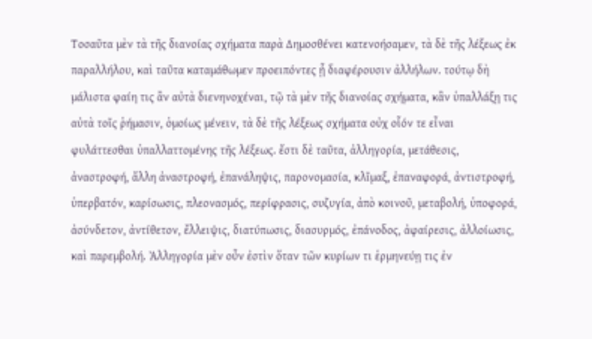Τοσαῦτα μὲν τὰ τῆς διανοίας σχήματα παρὰ Δημοσθένει κατενοήσαμεν, τὰ δὲ τῆς λέξεως ἐκ παραλλήλου, καὶ ταῦτα καταμάθωμεν προειπόντες ᾗ διαφέρουσιν ἀλλήλων. τούτῳ δὴ μάλιστα φαίη τις ἂν αὐτὰ διενηνοχέναι, τῷ τὰ μὲν τῆς διανοίας σχήματα, κἂν ὑπαλλάξῃ τις αὐτὰ τοῖς ῥήμασιν, ὁμοίως μένειν, τὰ δὲ τῆς λέξεως σχήματα οὐχ οἷόν τε εἶναι φυλάττεσθαι ὑπαλλαττομένης τῆς λέξεως. ἔστι δὲ ταῦτα, ἀλληγορία, μετάθεσις, ἀναστροφή, ἄλλη ἀναστροφή, ἐπανάληψις, παρονομασία, κλῖμαξ, ἐπαναφορά, ἀντιστροφή, ὑπερβατόν, καρίσωσις, πλεονασμός, περίφρασις, συζυγία, ἀπὸ κοινοῦ, μεταβολή, ὑποφορά, ἀσύνδετον, ἀντίθετον, ἔλλειψις, διατύπωσις, διασυρμός, ἐπάνοδος, ἀφαίρεσις, ἀλλοίωσις, καὶ παρεμβολή. Ἀλληγορία μὲν οὖν ἐστὶν ὅταν τῶν κυρίων τι ἑρμηνεύῃ τις ἐν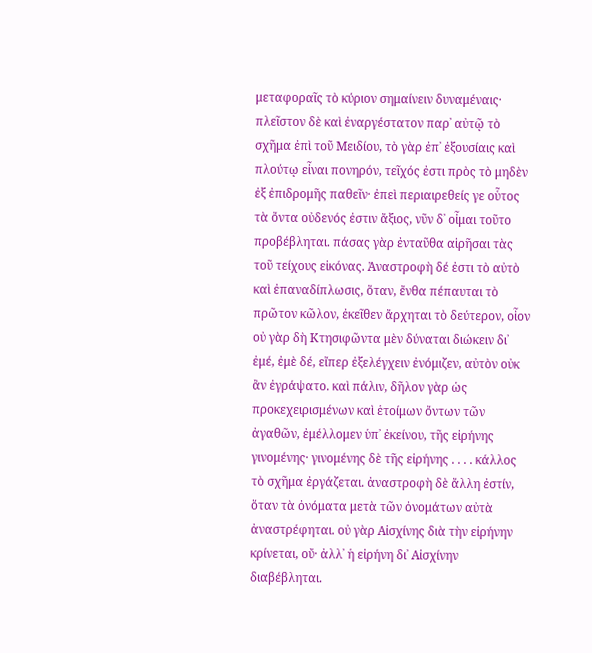μεταφοραῖς τὸ κύριον σημαίνειν δυναμέναις· πλεῖστον δὲ καὶ ἐναργέστατον παρ᾽ αὐτῷ τὸ σχῆμα ἐπὶ τοῦ Μειδίου, τὸ γὰρ ἐπ᾽ ἐξουσίαις καὶ πλούτῳ εἶναι πονηρόν, τεῖχός ἐστι πρὸς τὸ μηδὲν ἐξ ἐπιδρομῆς παθεῖν· ἐπεὶ περιαιρεθείς γε οὗτος τὰ ὄντα οὐδενός ἐστιν ἄξιος, νῦν δ᾽ οἶμαι τοῦτο προβέβληται. πάσας γὰρ ἐνταῦθα αἱρῆσαι τὰς τοῦ τείχους εἰκόνας. Ἀναστροφὴ δέ ἐστι τὸ αὐτὸ καὶ ἐπαναδίπλωσις, ὅταν, ἔνθα πέπαυται τὸ πρῶτον κῶλον, ἐκεῖθεν ἄρχηται τὸ δεύτερον, οἷον οὐ γὰρ δὴ Κτησιφῶντα μὲν δύναται διώκειν δι᾽ ἐμέ, ἐμὲ δέ, εἴπερ ἐξελέγχειν ἐνόμιζεν, αὐτὸν οὐκ ἂν ἐγράψατο. καὶ πάλιν, δῆλον γὰρ ὡς προκεχειρισμένων καὶ ἑτοίμων ὄντων τῶν ἀγαθῶν, ἐμέλλομεν ὑπ᾽ ἐκείνου, τῆς εἰρήνης γινομένης· γινομένης δὲ τῆς εἰρήνης . . . . κάλλος τὸ σχῆμα ἐργάζεται. ἀναστροφὴ δὲ ἄλλη ἐστίν, ὅταν τὰ ὀνόματα μετὰ τῶν ὀνομάτων αὐτὰ ἀναστρέφηται. οὐ γὰρ Αἰσχίνης διὰ τὴν εἰρήνην κρίνεται, οὔ· ἀλλ᾽ ἡ εἰρήνη δι᾽ Αἰσχίνην διαβέβληται.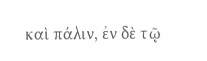καὶ πάλιν, ἐν δὲ τῷ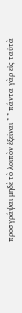προσγράψαι μηδὲ τὸ λοιπὸν ἐξεῖναι * * πάντα γὰρ εἰς ταὐτὰ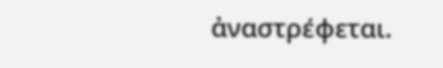ἀναστρέφεται.